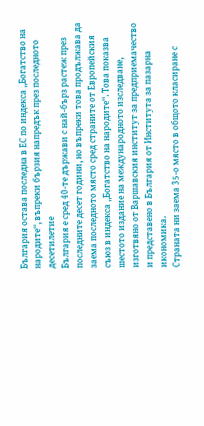България остава последна в ЕС по индекса „Богатство на народите“, въпреки бързия напредък през последното десетилетие
България е сред 40-те държави с най-бърз растеж през последните десет години, но въпреки това продължава да заема последното място сред страните от Европейския съюз в индекса „Богатство на народите“. Това показва шестото издание на международното изследване, изготвяно от Варшавския институт за предприемачество и представено в България от Института за пазарна икономика.
Страната ни заема 35-о място в общото класиране с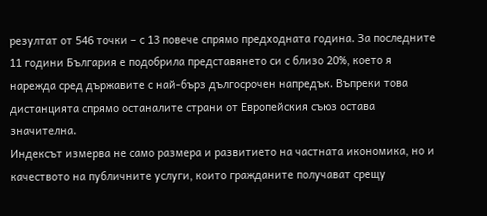резултат от 546 точки – с 13 повече спрямо предходната година. За последните 11 години България е подобрила представянето си с близо 20%, което я нарежда сред държавите с най-бърз дългосрочен напредък. Въпреки това дистанцията спрямо останалите страни от Европейския съюз остава значителна.
Индексът измерва не само размера и развитието на частната икономика, но и качеството на публичните услуги, които гражданите получават срещу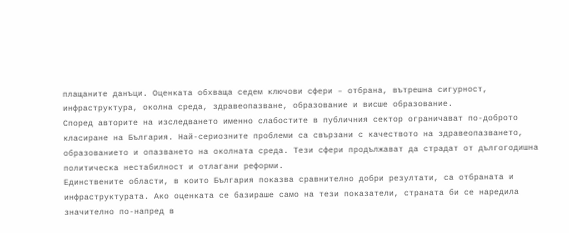плащаните данъци. Оценката обхваща седем ключови сфери – отбрана, вътрешна сигурност, инфраструктура, околна среда, здравеопазване, образование и висше образование.
Според авторите на изследването именно слабостите в публичния сектор ограничават по-доброто класиране на България. Най-сериозните проблеми са свързани с качеството на здравеопазването, образованието и опазването на околната среда. Тези сфери продължават да страдат от дългогодишна политическа нестабилност и отлагани реформи.
Единствените области, в които България показва сравнително добри резултати, са отбраната и инфраструктурата. Ако оценката се базираше само на тези показатели, страната би се наредила значително по-напред в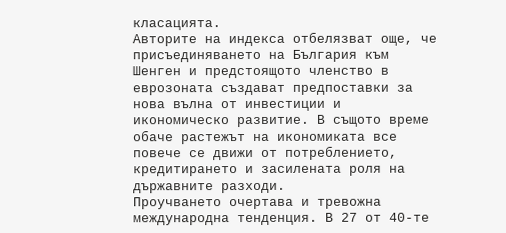класацията.
Авторите на индекса отбелязват още, че присъединяването на България към Шенген и предстоящото членство в еврозоната създават предпоставки за нова вълна от инвестиции и икономическо развитие. В същото време обаче растежът на икономиката все повече се движи от потреблението, кредитирането и засилената роля на държавните разходи.
Проучването очертава и тревожна международна тенденция. В 27 от 40-те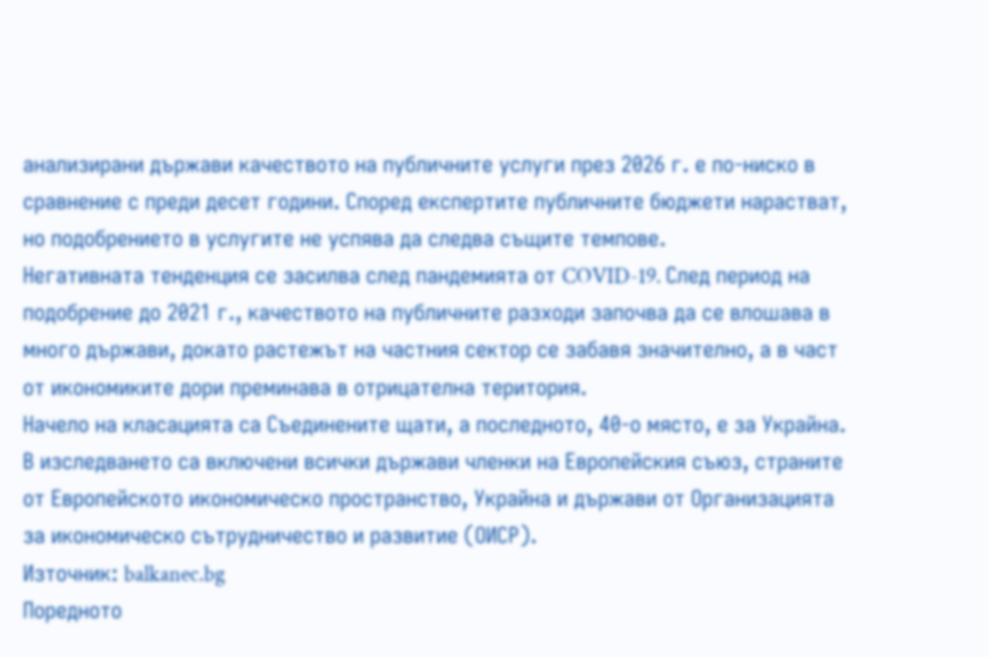анализирани държави качеството на публичните услуги през 2026 г. е по-ниско в сравнение с преди десет години. Според експертите публичните бюджети нарастват, но подобрението в услугите не успява да следва същите темпове.
Негативната тенденция се засилва след пандемията от COVID-19. След период на подобрение до 2021 г., качеството на публичните разходи започва да се влошава в много държави, докато растежът на частния сектор се забавя значително, а в част от икономиките дори преминава в отрицателна територия.
Начело на класацията са Съединените щати, а последното, 40-о място, е за Украйна. В изследването са включени всички държави членки на Европейския съюз, страните от Европейското икономическо пространство, Украйна и държави от Организацията за икономическо сътрудничество и развитие (ОИСР).
Източник: balkanec.bg
Поредното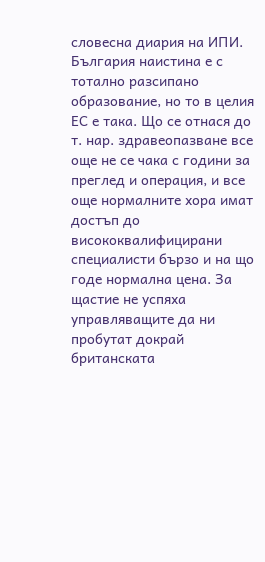словесна диария на ИПИ. България наистина е с тотално разсипано образование, но то в целия ЕС е така. Що се отнася до т. нар. здравеопазване все още не се чака с години за преглед и операция, и все още нормалните хора имат достъп до висококвалифицирани специалисти бързо и на що годе нормална цена. За щастие не успяха управляващите да ни пробутат докрай британската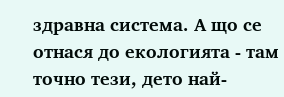здравна система. А що се отнася до екологията - там точно тези, дето най-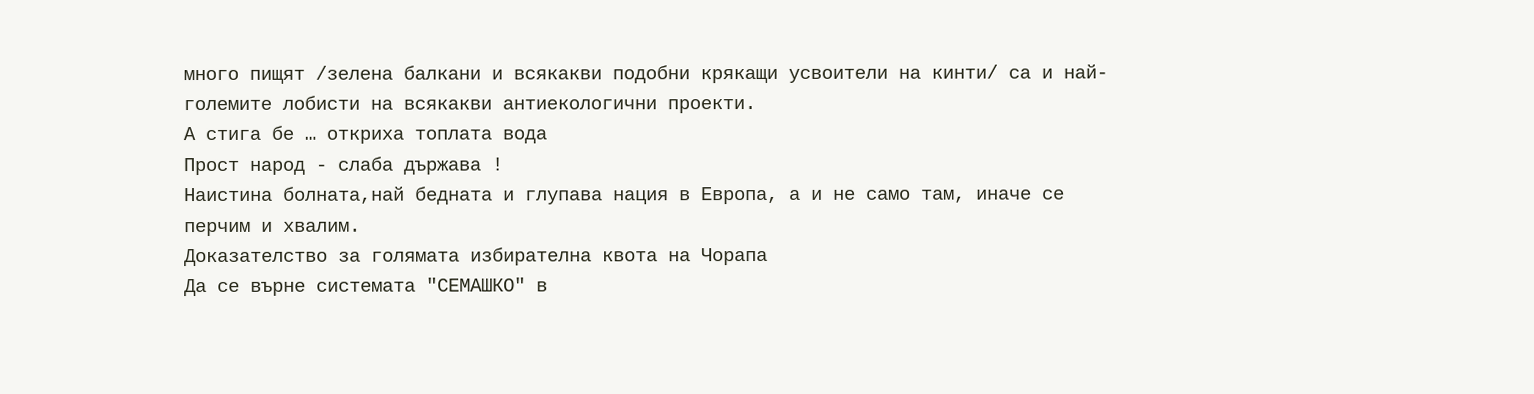много пищят /зелена балкани и всякакви подобни крякащи усвоители на кинти/ са и най-големите лобисти на всякакви антиекологични проекти.
А стига бе … откриха топлата вода
Прост народ - слаба държава !
Наистина болната,най бедната и глупава нация в Европа, а и не само там, иначе се перчим и хвалим.
Доказателство за голямата избирателна квота на Чорапа
Да се върне системата "СЕМАШКО" в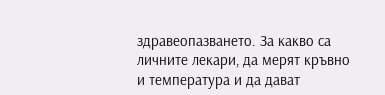здравеопазването. За какво са личните лекари, да мерят кръвно и температура и да дават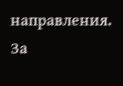направления. За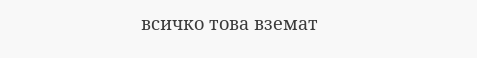всичко това вземат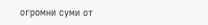огромни суми от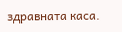здравната каса.